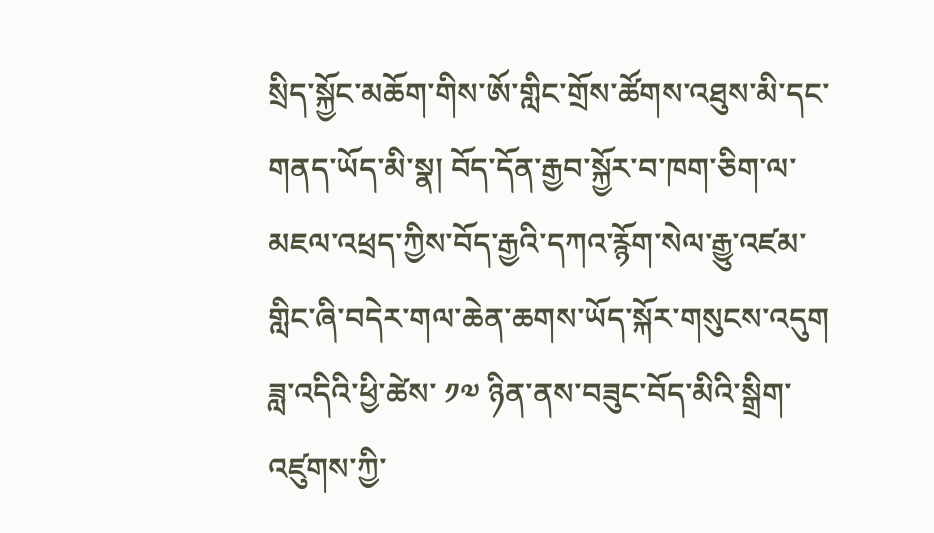སྲིད་སྐྱོང་མཆོག་གིས་ཨོ་གླིང་གྲོས་ཚོགས་འཐུས་མི་དང་གནད་ཡོད་མི་སྣ། བོད་དོན་རྒྱབ་སྐྱོར་བ་ཁག་ཅིག་ལ་མཇལ་འཕྲད་ཀྱིས་བོད་རྒྱའི་དཀའ་རྙོག་སེལ་རྒྱུ་འཛམ་གླིང་ཞི་བདེར་གལ་ཆེན་ཆགས་ཡོད་སྐོར་གསུངས་འདུག
ཟླ་འདིའི་ཕྱི་ཚེས་ ༡༧ ཉིན་ནས་བཟུང་བོད་མིའི་སྒྲིག་འཛུགས་ཀྱི་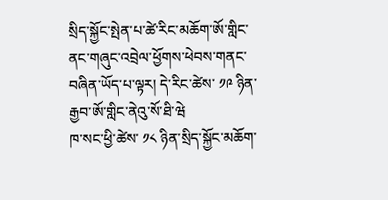སྲིད་སྐྱོང་སྤེན་པ་ཚེ་རིང་མཆོག་ཨོ་གླིང་ནང་གཞུང་འབྲེལ་ཕྱོགས་ཕེབས་གནང་བཞིན་ཡོད་པ་ལྟར། དེ་རིང་ཚེས་ ༡༩ ཉིན་རྒྱབ་ཨོ་གླིང་ནེའུ་སོ་ཐི་ཝེ
ཁ་སང་ཕྱི་ཚེས་ ༡༨ ཉིན་སྲིད་སྐྱོང་མཆོག་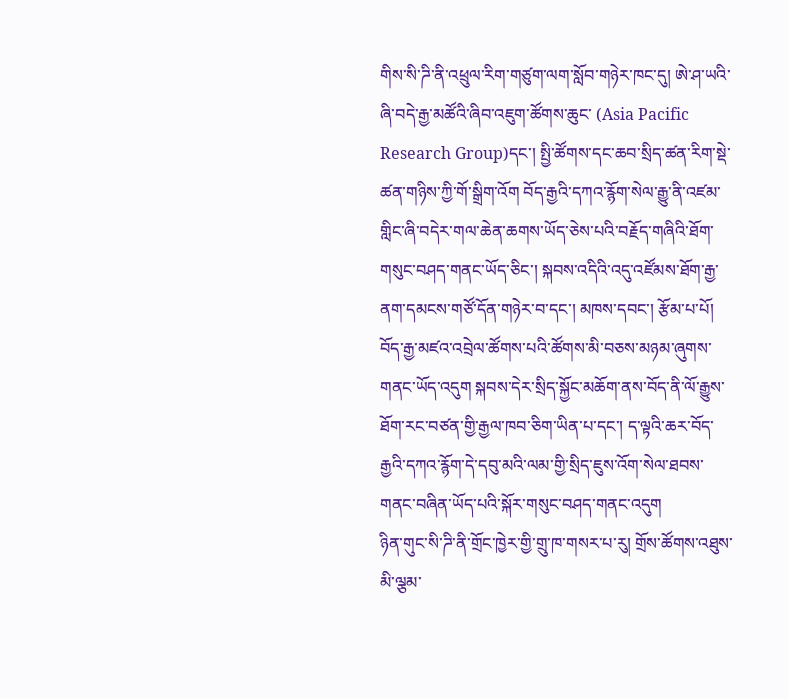གིས་སི་ཌི་ནི་འཕྲུལ་རིག་གཙུག་ལག་སློབ་གཉེར་ཁང་དུ། ཨེ་ཤ་ཡའི་ཞི་བདེ་རྒྱ་མཚོའི་ཞིབ་འཇུག་ཚོགས་ཆུང་ (Asia Pacific Research Group)དང་། སྤྱི་ཚོགས་དང་ཆབ་སྲིད་ཚན་རིག་སྡེ་ཚན་གཉིས་ཀྱི་གོ་སྒྲིག་འོག བོད་རྒྱའི་དཀའ་རྙོག་སེལ་རྒྱུ་ནི་འཛམ་གླིང་ཞི་བདེར་གལ་ཆེན་ཆགས་ཡོད་ཅེས་པའི་བརྗོད་གཞིའི་ཐོག་གསུང་བཤད་གནང་ཡོད་ཅིང་། སྐབས་འདིའི་འདུ་འཛོམས་ཐོག་རྒྱ་ནག་དམངས་གཙོ་དོན་གཉེར་བ་དང་། མཁས་དབང་། རྩོམ་པ་པོ། བོད་རྒྱ་མཛའ་འབྲེལ་ཚོགས་པའི་ཚོགས་མི་བཅས་མཉམ་ཞུགས་གནང་ཡོད་འདུག སྐབས་དེར་སྲིད་སྐྱོང་མཆོག་ནས་བོད་ནི་ལོ་རྒྱུས་ཐོག་རང་བཙན་གྱི་རྒྱལ་ཁབ་ཅིག་ཡིན་པ་དང་། ད་ལྟའི་ཆར་བོད་རྒྱའི་དཀའ་རྙོག་དེ་དབུ་མའི་ལམ་གྱི་སྲིད་ཇུས་འོག་སེལ་ཐབས་གནང་བཞིན་ཡོད་པའི་སྐོར་གསུང་བཤད་གནང་འདུག
ཉིན་གུང་སི་ཌི་ནི་གྲོང་ཁྱེར་གྱི་གྲུ་ཁ་གསར་པ་རུ། གྲོས་ཚོགས་འཐུས་མི་ལྕམ་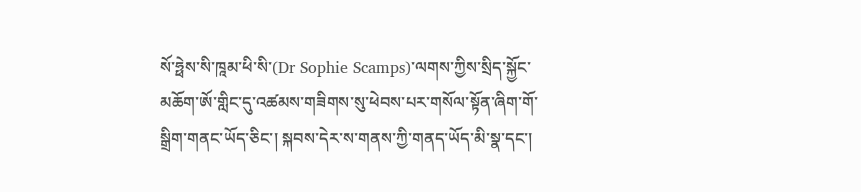སོ་ཧྥེས་སི་ཁཱམ་ཕི་སི་(Dr Sophie Scamps)་ལགས་ཀྱིས་སྲིད་སྐྱོང་མཆོག་ཨོ་གླིང་དུ་འཚམས་གཟིགས་སུ་ཕེབས་པར་གསོལ་སྟོན་ཞིག་གོ་སྒྲིག་གནང་ཡོད་ཅིང་། སྐབས་དེར་ས་གནས་ཀྱི་གནད་ཡོད་མི་སྣ་དང་།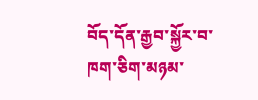བོད་དོན་རྒྱབ་སྐྱོར་བ་ཁག་ཅིག་མཉམ་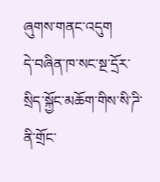ཞུགས་གནང་འདུག
དེ་བཞིན་ཁ་སང་སྔ་དྲོར་སྲིད་སྐྱོང་མཆོག་གིས་སི་ཌི་ནི་གྲོང་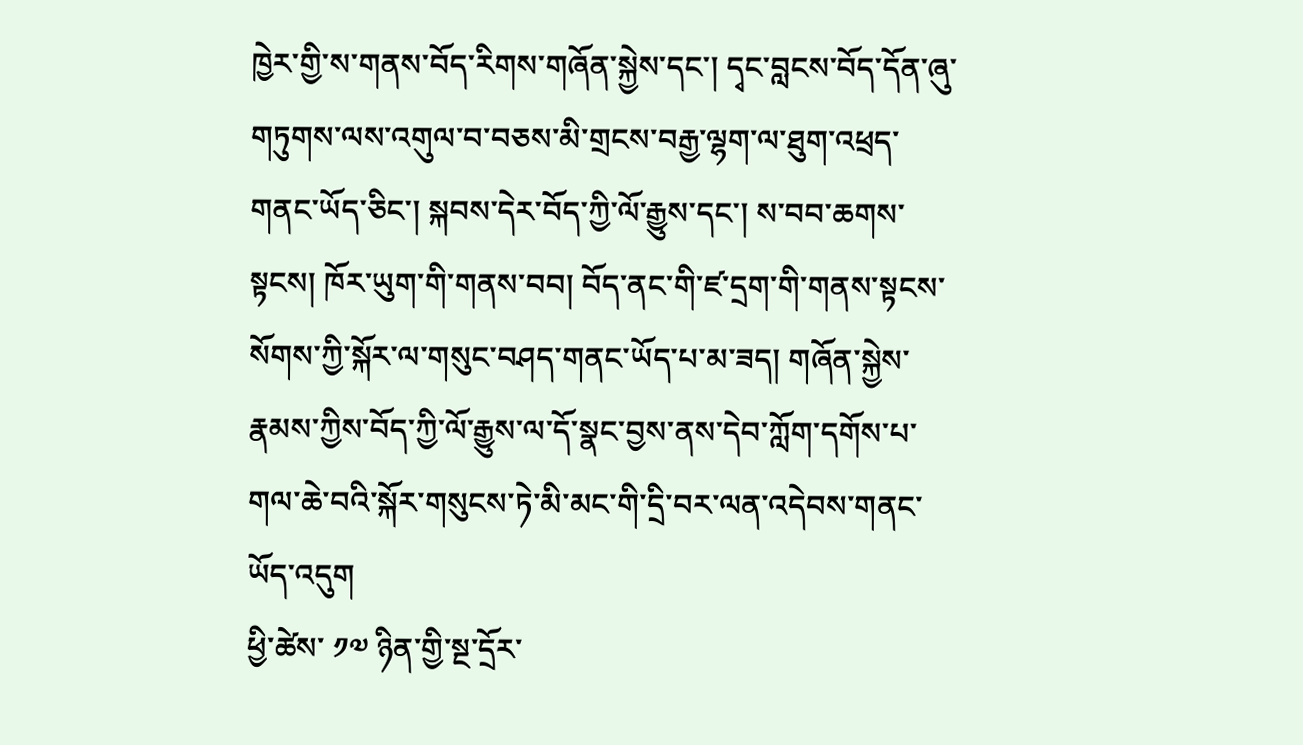ཁྱེར་གྱི་ས་གནས་བོད་རིགས་གཞོན་སྐྱེས་དང་། དྭང་བླངས་བོད་དོན་ཞུ་གཏུགས་ལས་འགུལ་བ་བཅས་མི་གྲངས་བརྒྱ་ལྷག་ལ་ཐུག་འཕྲད་གནང་ཡོད་ཅིང་། སྐབས་དེར་བོད་ཀྱི་ལོ་རྒྱུས་དང་། ས་བབ་ཆགས་སྟངས། ཁོར་ཡུག་གི་གནས་བབ། བོད་ནང་གི་ཛ་དྲག་གི་གནས་སྟངས་སོགས་ཀྱི་སྐོར་ལ་གསུང་བཤད་གནང་ཡོད་པ་མ་ཟད། གཞོན་སྐྱེས་རྣམས་ཀྱིས་བོད་ཀྱི་ལོ་རྒྱུས་ལ་དོ་སྣང་བྱས་ནས་དེབ་ཀློག་དགོས་པ་གལ་ཆེ་བའི་སྐོར་གསུངས་ཏེ་མི་མང་གི་དྲི་བར་ལན་འདེབས་གནང་ཡོད་འདུག
ཕྱི་ཚེས་ ༡༧ ཉིན་གྱི་སྔ་དྲོར་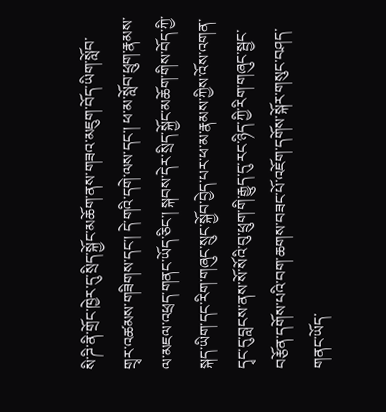སི་ཌི་ནི་གྲོང་ཁྱེར་དུ་སྲིད་སྐྱོང་མཆོག་ནས་གཟའ་མཇུག་བོད་ཡིག་སློབ་གྲྭར་འཚམས་གཟིགས་དང་། དེ་གའི་དགེ་ལས་དང་། ཕ་མ་སློབ་ཕྲུག་རྣམས་ལ་མཇལ་འཕྲད་གནང་ཡོད་ཅིང་། སྐབས་དེར་སྲིད་སྐྱོང་མཆོག་གིས་བོད་ཀྱི་སྐད་ཡིག་དང་རིག་གཞུང་སྲུང་སྐྱོབ་བྱེད་པར་ཕ་མ་རྣམས་ཀྱིས་འོས་འགན་དྭང་དུ་བླངས་ནས་སོ་སོའི་བུ་ཕྲུག་གི་རྒྱུད་དུ་རང་ཉིད་ཀྱི་རིག་གཞུང་སྦྱང་བརྩོན་དགོས་པའི་བག་ཆགས་བཟང་པོ་འཇོག་དགོས་སྐོར་གསུང་བཤད་གནང་ཡོད་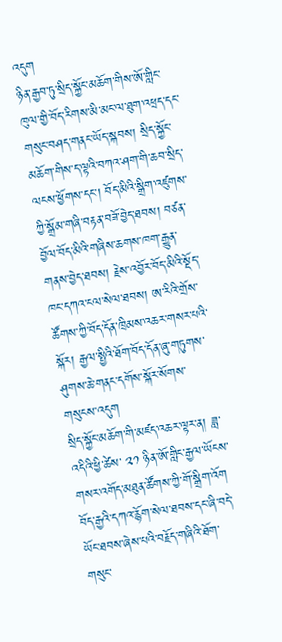འདུག
ཉིན་རྒྱབ་ཏུ་སྲིད་སྐྱོང་མཆོག་གིས་ཨོ་གླིང་ཁུལ་གྱི་བོད་རིགས་མི་མང་ལ་ཐུག་འཕྲད་དང་གསུང་བཤད་གནང་ཡོད་སྐབས། སྲིད་སྐྱོང་མཆོག་གིས་ད་ལྟའི་བཀའ་ཤག་གི་ཆབ་སྲིད་ལངས་ཕྱོགས་དང་། བོད་མིའི་སྒྲིག་འཛུགས་ཀྱི་སྒྲོམ་གཞི་བརྟན་བཟོ་བྱེད་ཐབས། བཙན་བྱོལ་བོད་མིའི་གཞིས་ཆགས་ཁག་རྒྱུན་གནས་བྱེད་ཐབས། རྗེས་འབྱོར་བོད་མིའི་སྡོད་ཁང་དཀའ་ངལ་སེལ་ཐབས། ཨ་རིའི་གྲོས་ཚོགས་ཀྱི་བོད་དོན་ཁྲིམས་འཆར་གསར་པའི་སྐོར། རྒྱལ་སྤྱིའི་ཐོག་བོད་དོན་ཞུ་གཏུགས་ཤུགས་ཆེ་གནང་དགོས་སྐོར་སོགས་གསུངས་འདུག
སྲིད་སྐྱོང་མཆོག་གི་མཛད་འཆར་ལྟར་ན། ཟླ་འདིའི་ཕྱི་ཚེས་ ༢༡ ཉིན་ཨོ་གླིང་རྒྱལ་ཡོངས་གསར་འགོད་མཐུན་ཚོགས་ཀྱི་གོ་སྒྲིག་འོག བོད་རྒྱའི་དཀའ་རྙོག་སེལ་ཐབས་དང་ཞི་བདེ་ཡོང་ཐབས་ཞེས་པའི་བརྗོད་གཞིའི་ཐོག་གསུང་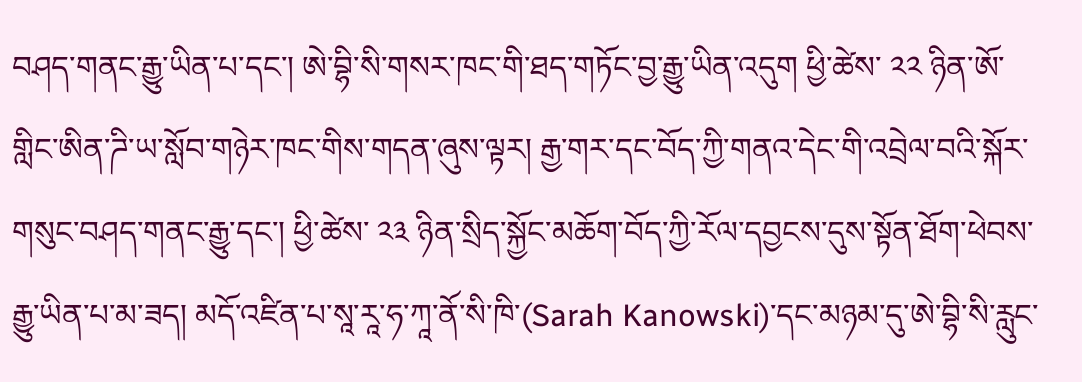བཤད་གནང་རྒྱུ་ཡིན་པ་དང་། ཨེ་བྷི་སི་གསར་ཁང་གི་ཐད་གཏོང་བྱ་རྒྱུ་ཡིན་འདུག ཕྱི་ཚེས་ ༢༢ ཉིན་ཨོ་གླིང་ཨིན་ཌི་ཡ་སློབ་གཉེར་ཁང་གིས་གདན་ཞུས་ལྟར། རྒྱ་གར་དང་བོད་ཀྱི་གནའ་དེང་གི་འབྲེལ་བའི་སྐོར་གསུང་བཤད་གནང་རྒྱུ་དང་། ཕྱི་ཚེས་ ༢༣ ཉིན་སྲིད་སྐྱོང་མཆོག་བོད་ཀྱི་རོལ་དབྱངས་དུས་སྟོན་ཐོག་ཕེབས་རྒྱུ་ཡིན་པ་མ་ཟད། མདོ་འཛིན་པ་སཱ་རཱ་ཧ་ཀཱ་ནོ་སི་ཁི་(Sarah Kanowski)་དང་མཉམ་དུ་ཨེ་བྷི་སི་རླུང་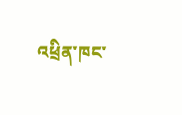འཕྲིན་ཁང་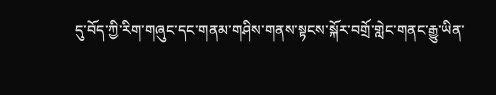དུ་བོད་ཀྱི་རིག་གཞུང་དང་གནམ་གཤིས་གནས་སྟངས་སྐོར་བགྲོ་གླེང་གནང་རྒྱུ་ཡིན་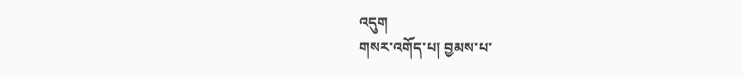འདུག
གསར་འགོད་པ། བྱམས་པ་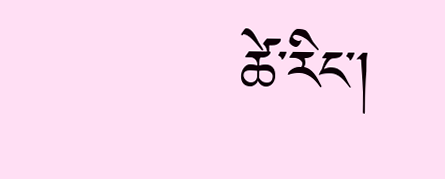ཚེ་རིང་།